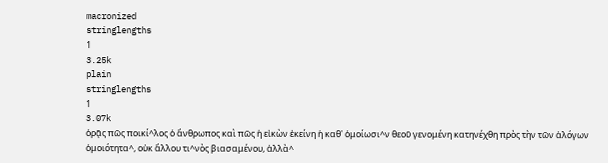macronized
stringlengths
1
3.25k
plain
stringlengths
1
3.07k
ὁρᾷς πῶς ποικί^λος ὁ ἄνθρωπος καὶ πῶς ἡ εἰκὼν ἐκείνη ἡ καθ' ὁμοίωσι^ν θεοῦ γενομένη κατηνέχθη πρὸς τὴν τῶν ἀλόγων ὁμοιότητα^, οὐκ ἄλλου τι^νὸς βιασαμένου, ἀλλὰ^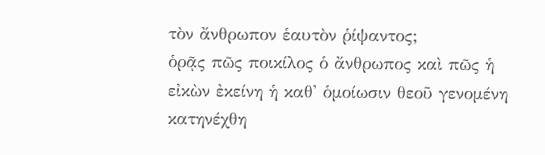τὸν ἄνθρωπον ἑαυτὸν ῥίψαντος;
ὁρᾷς πῶς ποικίλος ὁ ἄνθρωπος καὶ πῶς ἡ εἰκὼν ἐκείνη ἡ καθ' ὁμοίωσιν θεοῦ γενομένη κατηνέχθη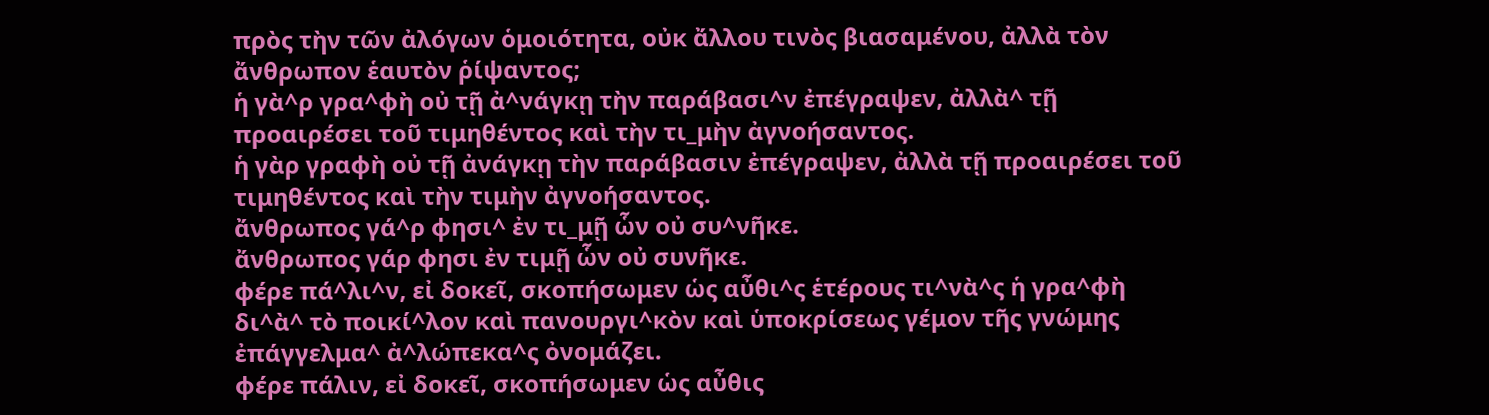πρὸς τὴν τῶν ἀλόγων ὁμοιότητα, οὐκ ἄλλου τινὸς βιασαμένου, ἀλλὰ τὸν ἄνθρωπον ἑαυτὸν ῥίψαντος;
ἡ γὰ^ρ γρα^φὴ οὐ τῇ ἀ^νάγκῃ τὴν παράβασι^ν ἐπέγραψεν, ἀλλὰ^ τῇ προαιρέσει τοῦ τιμηθέντος καὶ τὴν τι_μὴν ἀγνοήσαντος.
ἡ γὰρ γραφὴ οὐ τῇ ἀνάγκῃ τὴν παράβασιν ἐπέγραψεν, ἀλλὰ τῇ προαιρέσει τοῦ τιμηθέντος καὶ τὴν τιμὴν ἀγνοήσαντος.
ἄνθρωπος γά^ρ φησι^ ἐν τι_μῇ ὧν οὐ συ^νῆκε.
ἄνθρωπος γάρ φησι ἐν τιμῇ ὧν οὐ συνῆκε.
φέρε πά^λι^ν, εἰ δοκεῖ, σκοπήσωμεν ὡς αὖθι^ς ἑτέρους τι^νὰ^ς ἡ γρα^φὴ δι^ὰ^ τὸ ποικί^λον καὶ πανουργι^κὸν καὶ ὑποκρίσεως γέμον τῆς γνώμης ἐπάγγελμα^ ἀ^λώπεκα^ς ὀνομάζει.
φέρε πάλιν, εἰ δοκεῖ, σκοπήσωμεν ὡς αὖθις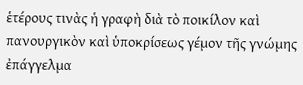ἑτέρους τινὰς ἡ γραφὴ διὰ τὸ ποικίλον καὶ πανουργικὸν καὶ ὑποκρίσεως γέμον τῆς γνώμης ἐπάγγελμα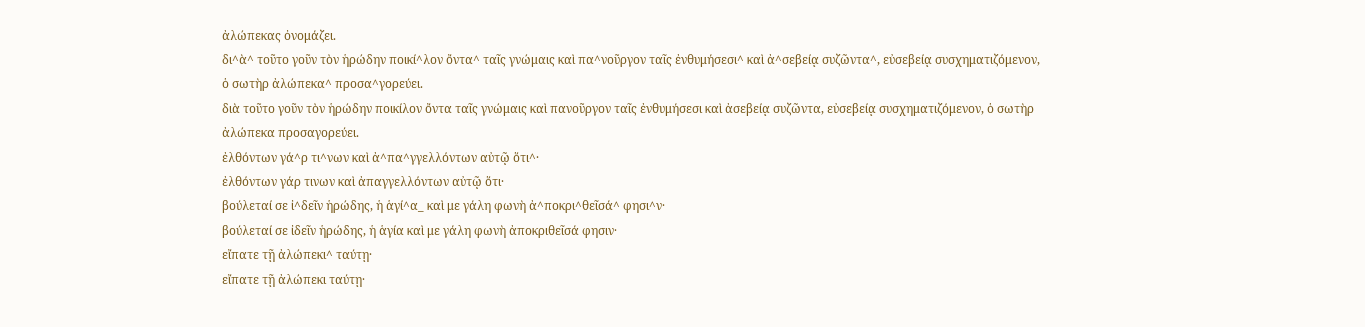ἀλώπεκας ὀνομάζει.
δι^ὰ^ τοῦτο γοῦν τὸν ἡρώδην ποικί^λον ὄντα^ ταῖς γνώμαις καὶ πα^νοῦργον ταῖς ἐνθυμήσεσι^ καὶ ἀ^σεβείᾳ συζῶντα^, εὐσεβείᾳ συσχηματιζόμενον, ὁ σωτὴρ ἀλώπεκα^ προσα^γορεύει.
διὰ τοῦτο γοῦν τὸν ἡρώδην ποικίλον ὄντα ταῖς γνώμαις καὶ πανοῦργον ταῖς ἐνθυμήσεσι καὶ ἀσεβείᾳ συζῶντα, εὐσεβείᾳ συσχηματιζόμενον, ὁ σωτὴρ ἀλώπεκα προσαγορεύει.
ἐλθόντων γά^ρ τι^νων καὶ ἀ^πα^γγελλόντων αὐτῷ ὅτι^·
ἐλθόντων γάρ τινων καὶ ἀπαγγελλόντων αὐτῷ ὅτι·
βούλεταί σε ἰ^δεῖν ἡρώδης, ἡ ἁγί^α_ καὶ με γάλη φωνὴ ἀ^ποκρι^θεῖσά^ φησι^ν·
βούλεταί σε ἰδεῖν ἡρώδης, ἡ ἁγία καὶ με γάλη φωνὴ ἀποκριθεῖσά φησιν·
εἴπατε τῇ ἀλώπεκι^ ταύτῃ·
εἴπατε τῇ ἀλώπεκι ταύτῃ·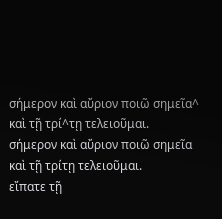σήμερον καὶ αὔριον ποιῶ σημεῖα^ καὶ τῇ τρί^τῃ τελειοῦμαι.
σήμερον καὶ αὔριον ποιῶ σημεῖα καὶ τῇ τρίτῃ τελειοῦμαι.
εἴπατε τῇ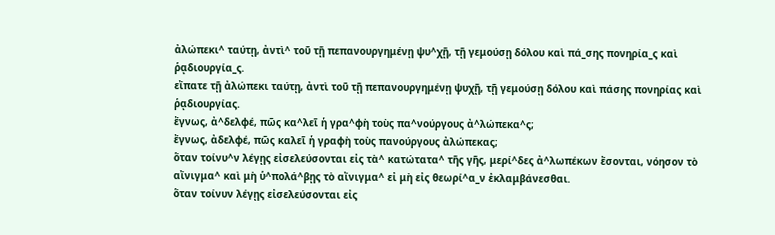ἀλώπεκι^ ταύτῃ, ἀντὶ^ τοῦ τῇ πεπανουργημένῃ ψυ^χῇ, τῇ γεμούσῃ δόλου καὶ πά_σης πονηρία_ς καὶ ῥᾳδιουργία_ς.
εἴπατε τῇ ἀλώπεκι ταύτῃ, ἀντὶ τοῦ τῇ πεπανουργημένῃ ψυχῇ, τῇ γεμούσῃ δόλου καὶ πάσης πονηρίας καὶ ῥᾳδιουργίας.
ἔγνως, ἀ^δελφέ, πῶς κα^λεῖ ἡ γρα^φὴ τοὺς πα^νούργους ἀ^λώπεκα^ς;
ἔγνως, ἀδελφέ, πῶς καλεῖ ἡ γραφὴ τοὺς πανούργους ἀλώπεκας;
ὅταν τοίνυ^ν λέγῃς εἰσελεύσονται εἰς τὰ^ κατώτατα^ τῆς γῆς, μερί^δες ἀ^λωπέκων ἔσονται, νόησον τὸ αἴνιγμα^ καὶ μὴ ὑ^πολά^βῃς τὸ αἴνιγμα^ εἰ μὴ εἰς θεωρί^α_ν ἐκλαμβάνεσθαι.
ὅταν τοίνυν λέγῃς εἰσελεύσονται εἰς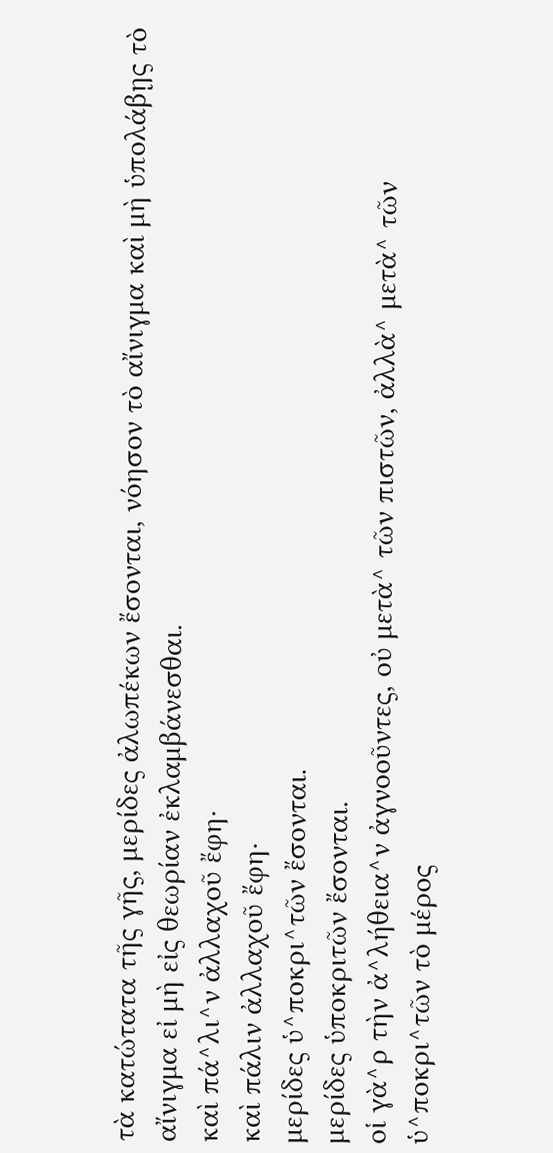τὰ κατώτατα τῆς γῆς, μερίδες ἀλωπέκων ἔσονται, νόησον τὸ αἴνιγμα καὶ μὴ ὑπολάβῃς τὸ αἴνιγμα εἰ μὴ εἰς θεωρίαν ἐκλαμβάνεσθαι.
καὶ πά^λι^ν ἀλλαχοῦ ἔφη·
καὶ πάλιν ἀλλαχοῦ ἔφη·
μερίδες ὑ^ποκρι^τῶν ἔσονται.
μερίδες ὑποκριτῶν ἔσονται.
οἱ γὰ^ρ τὴν ἀ^λήθεια^ν ἀγνοοῦντες, οὐ μετὰ^ τῶν πιστῶν, ἀλλὰ^ μετὰ^ τῶν ὑ^ποκρι^τῶν τὸ μέρος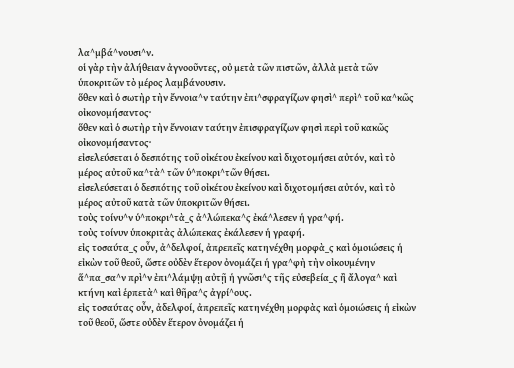λα^μβά^νουσι^ν.
οἱ γὰρ τὴν ἀλήθειαν ἀγνοοῦντες, οὐ μετὰ τῶν πιστῶν, ἀλλὰ μετὰ τῶν ὑποκριτῶν τὸ μέρος λαμβάνουσιν.
ὅθεν καὶ ὁ σωτὴρ τὴν ἔννοια^ν ταύτην ἐπι^σφραγίζων φησὶ^ περὶ^ τοῦ κα^κῶς οἰκονομήσαντος·
ὅθεν καὶ ὁ σωτὴρ τὴν ἔννοιαν ταύτην ἐπισφραγίζων φησὶ περὶ τοῦ κακῶς οἰκονομήσαντος·
εἰσελεύσεται ὁ δεσπότης τοῦ οἰκέτου ἐκείνου καὶ διχοτομήσει αὐτόν, καὶ τὸ μέρος αὐτοῦ κα^τὰ^ τῶν ὑ^ποκρι^τῶν θήσει.
εἰσελεύσεται ὁ δεσπότης τοῦ οἰκέτου ἐκείνου καὶ διχοτομήσει αὐτόν, καὶ τὸ μέρος αὐτοῦ κατὰ τῶν ὑποκριτῶν θήσει.
τοὺς τοίνυ^ν ὑ^ποκρι^τὰ_ς ἀ^λώπεκα^ς ἐκά^λεσεν ἡ γρα^φή.
τοὺς τοίνυν ὑποκριτὰς ἀλώπεκας ἐκάλεσεν ἡ γραφή.
εἰς τοσαύτα_ς οὖν, ἀ^δελφοί, ἀπρεπεῖς κατηνέχθη μορφὰ_ς καὶ ὁμοιώσεις ἡ εἰκὼν τοῦ θεοῦ, ὥστε οὐδὲν ἕτερον ὀνομάζει ἡ γρα^φὴ τὴν οἰκουμένην ἅ^πα_σα^ν πρὶ^ν ἐπι^λάμψῃ αὐτῇ ἡ γνῶσι^ς τῆς εὐσεβεία_ς ἢ ἄλογα^ καὶ κτήνη καὶ ἑρπετὰ^ καὶ θῆρα^ς ἀγρί^ους.
εἰς τοσαύτας οὖν, ἀδελφοί, ἀπρεπεῖς κατηνέχθη μορφὰς καὶ ὁμοιώσεις ἡ εἰκὼν τοῦ θεοῦ, ὥστε οὐδὲν ἕτερον ὀνομάζει ἡ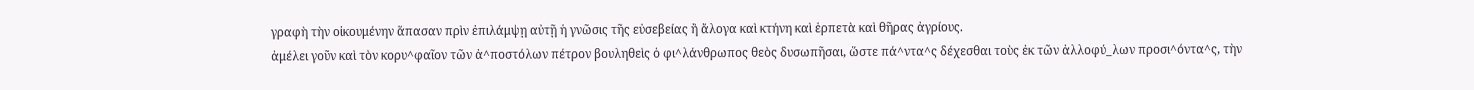γραφὴ τὴν οἰκουμένην ἅπασαν πρὶν ἐπιλάμψῃ αὐτῇ ἡ γνῶσις τῆς εὐσεβείας ἢ ἄλογα καὶ κτήνη καὶ ἑρπετὰ καὶ θῆρας ἀγρίους.
ἀμέλει γοῦν καὶ τὸν κορυ^φαῖον τῶν ἀ^ποστόλων πέτρον βουληθεὶς ὁ φι^λάνθρωπος θεὸς δυσωπῆσαι, ὥστε πά^ντα^ς δέχεσθαι τοὺς ἐκ τῶν ἀλλοφύ_λων προσι^όντα^ς, τὴν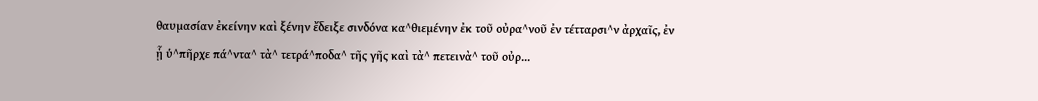θαυμασίαν ἐκείνην καὶ ξένην ἔδειξε σινδόνα κα^θιεμένην ἐκ τοῦ οὐρα^νοῦ ἐν τέτταρσι^ν ἀρχαῖς, ἐν ᾗ ὑ^πῆρχε πά^ντα^ τὰ^ τετρά^ποδα^ τῆς γῆς καὶ τὰ^ πετεινὰ^ τοῦ οὐρ...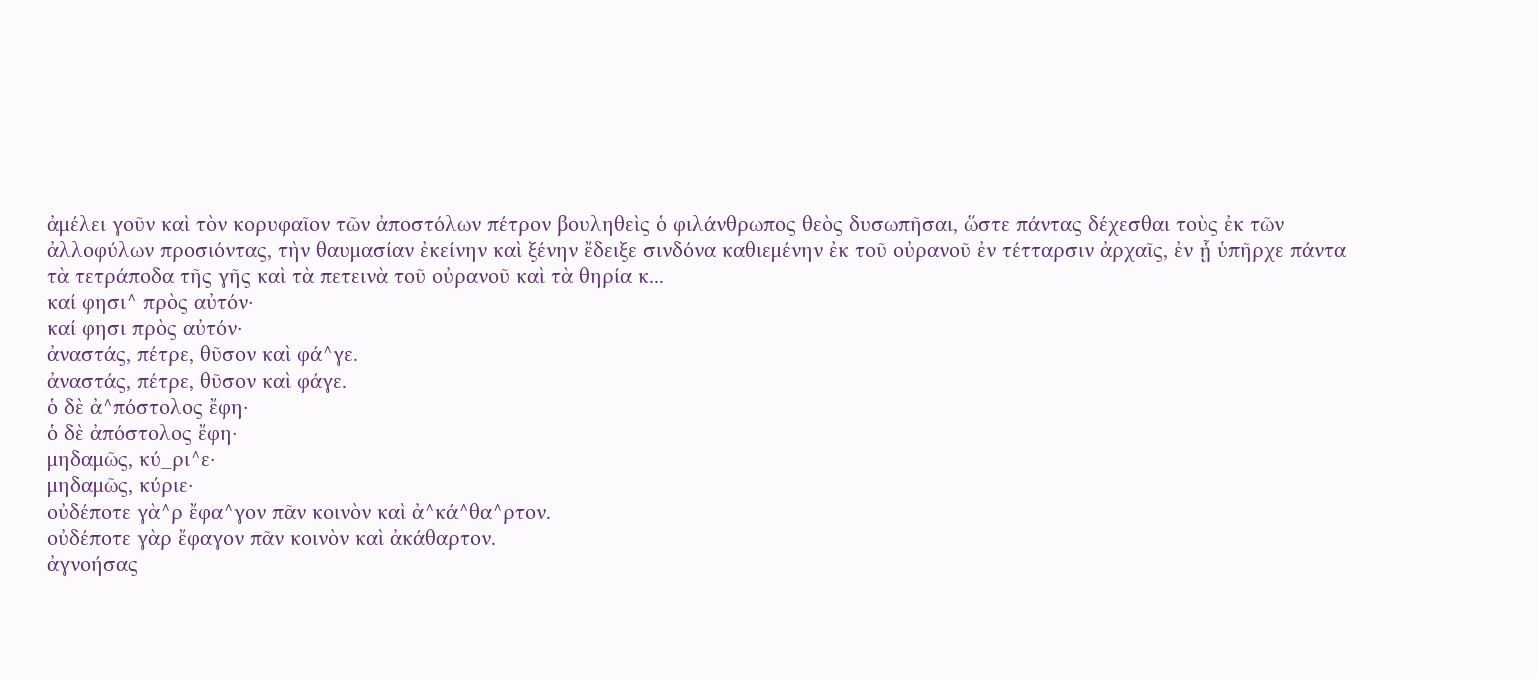ἀμέλει γοῦν καὶ τὸν κορυφαῖον τῶν ἀποστόλων πέτρον βουληθεὶς ὁ φιλάνθρωπος θεὸς δυσωπῆσαι, ὥστε πάντας δέχεσθαι τοὺς ἐκ τῶν ἀλλοφύλων προσιόντας, τὴν θαυμασίαν ἐκείνην καὶ ξένην ἔδειξε σινδόνα καθιεμένην ἐκ τοῦ οὐρανοῦ ἐν τέτταρσιν ἀρχαῖς, ἐν ᾗ ὑπῆρχε πάντα τὰ τετράποδα τῆς γῆς καὶ τὰ πετεινὰ τοῦ οὐρανοῦ καὶ τὰ θηρία κ...
καί φησι^ πρὸς αὐτόν·
καί φησι πρὸς αὐτόν·
ἀναστάς, πέτρε, θῦσον καὶ φά^γε.
ἀναστάς, πέτρε, θῦσον καὶ φάγε.
ὁ δὲ ἀ^πόστολος ἔφη·
ὁ δὲ ἀπόστολος ἔφη·
μηδαμῶς, κύ_ρι^ε·
μηδαμῶς, κύριε·
οὐδέποτε γὰ^ρ ἔφα^γον πᾶν κοινὸν καὶ ἀ^κά^θα^ρτον.
οὐδέποτε γὰρ ἔφαγον πᾶν κοινὸν καὶ ἀκάθαρτον.
ἀγνοήσας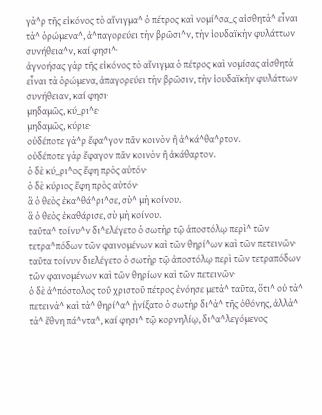γὰ^ρ τῆς εἰκόνος τὸ αἴνιγμα^ ὁ πέτρος καὶ νομί^σα_ς αἰσθητὰ^ εἶναι τὰ^ ὁρώμενα^, ἀ^παγορεύει τὴν βρῶσι^ν, τὴν ἰουδαϊκὴν φυλάττων συνήθεια^ν, καί φησι^·
ἀγνοήσας γὰρ τῆς εἰκόνος τὸ αἴνιγμα ὁ πέτρος καὶ νομίσας αἰσθητὰ εἶναι τὰ ὁρώμενα, ἀπαγορεύει τὴν βρῶσιν, τὴν ἰουδαϊκὴν φυλάττων συνήθειαν, καί φησι·
μηδαμῶς, κύ_ρι^ε·
μηδαμῶς, κύριε·
οὐδέποτε γὰ^ρ ἔφα^γον πᾶν κοινὸν ἢ ἀ^κά^θα^ρτον.
οὐδέποτε γὰρ ἔφαγον πᾶν κοινὸν ἢ ἀκάθαρτον.
ὁ δὲ κύ_ρι^ος ἔφη πρὸς αὐτόν·
ὁ δὲ κύριος ἔφη πρὸς αὐτόν·
ἃ ὁ θεὸς ἐκα^θά^ρι^σε, σὺ^ μὴ κοίνου.
ἃ ὁ θεὸς ἐκαθάρισε, σὺ μὴ κοίνου.
ταῦτα^ τοίνυ^ν δι^ελέγετο ὁ σωτὴρ τῷ ἀποστόλῳ περὶ^ τῶν τετρα^πόδων τῶν φαινομένων καὶ τῶν θηρί^ων καὶ τῶν πετεινῶν·
ταῦτα τοίνυν διελέγετο ὁ σωτὴρ τῷ ἀποστόλῳ περὶ τῶν τετραπόδων τῶν φαινομένων καὶ τῶν θηρίων καὶ τῶν πετεινῶν·
ὁ δὲ ἀ^πόστολος τοῦ χριστοῦ πέτρος ἐνόησε μετὰ^ ταῦτα, ὅτι^ οὐ τὰ^ πετεινὰ^ καὶ τὰ^ θηρί^α^ ᾐνίξατο ὁ σωτὴρ δι^ὰ^ τῆς ὀθόνης, ἀλλὰ^ τὰ^ ἔθνη πά^ντα^, καί φησι^ τῷ κορνηλίῳ, δι^α^λεγόμενος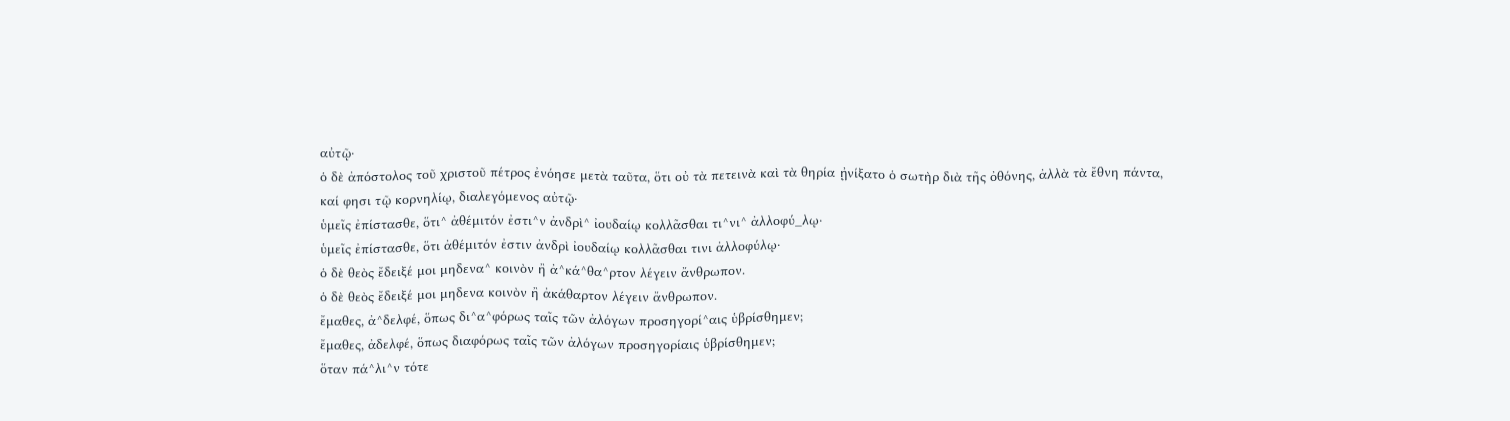αὐτῷ·
ὁ δὲ ἀπόστολος τοῦ χριστοῦ πέτρος ἐνόησε μετὰ ταῦτα, ὅτι οὐ τὰ πετεινὰ καὶ τὰ θηρία ᾐνίξατο ὁ σωτὴρ διὰ τῆς ὀθόνης, ἀλλὰ τὰ ἔθνη πάντα, καί φησι τῷ κορνηλίῳ, διαλεγόμενος αὐτῷ·
ὑμεῖς ἐπίστασθε, ὅτι^ ἀθέμιτόν ἐστι^ν ἀνδρὶ^ ἰουδαίῳ κολλᾶσθαι τι^νι^ ἀλλοφύ_λῳ·
ὑμεῖς ἐπίστασθε, ὅτι ἀθέμιτόν ἐστιν ἀνδρὶ ἰουδαίῳ κολλᾶσθαι τινι ἀλλοφύλῳ·
ὁ δὲ θεὸς ἔδειξέ μοι μηδενα^ κοινὸν ἢ ἀ^κά^θα^ρτον λέγειν ἄνθρωπον.
ὁ δὲ θεὸς ἔδειξέ μοι μηδενα κοινὸν ἢ ἀκάθαρτον λέγειν ἄνθρωπον.
ἔμαθες, ἀ^δελφέ, ὅπως δι^α^φόρως ταῖς τῶν ἀλόγων προσηγορί^αις ὑβρίσθημεν;
ἔμαθες, ἀδελφέ, ὅπως διαφόρως ταῖς τῶν ἀλόγων προσηγορίαις ὑβρίσθημεν;
ὅταν πά^λι^ν τότε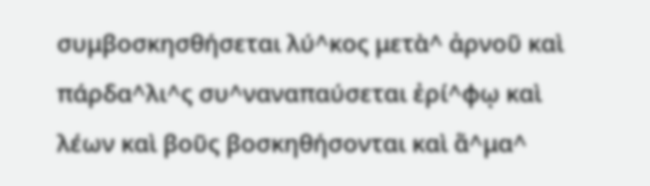συμβοσκησθήσεται λύ^κος μετὰ^ ἀρνοῦ καὶ πάρδα^λι^ς συ^ναναπαύσεται ἐρί^φῳ καὶ λέων καὶ βοῦς βοσκηθήσονται καὶ ἅ^μα^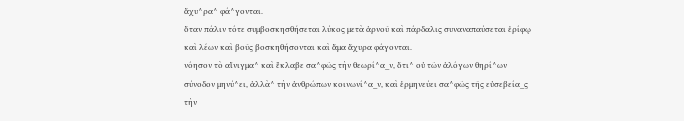ἄχυ^ρα^ φά^γονται.
ὅταν πάλιν τότε συμβοσκησθήσεται λύκος μετὰ ἀρνοῦ καὶ πάρδαλις συναναπαύσεται ἐρίφῳ καὶ λέων καὶ βοῦς βοσκηθήσονται καὶ ἅμα ἄχυρα φάγονται.
νόησον τὸ αἴνιγμα^ καὶ ἔκλαβε σα^φῶς τὴν θεωρί^α_ν, ὅτι^ οὐ τῶν ἀλόγων θηρί^ων σύνοδον μηνύ^ει, ἀλλὰ^ τὴν ἀνθρώπων κοινωνί^α_ν, καὶ ἑρμηνεύει σα^φῶς τῆς εὐσεβεία_ς τὴν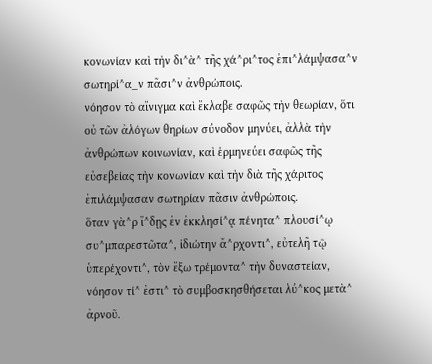κονωνίαν καὶ τὴν δι^ὰ^ τῆς χά^ρι^τος ἐπι^λάμψασα^ν σωτηρί^α_ν πᾶσι^ν ἀνθρώποις.
νόησον τὸ αἴνιγμα καὶ ἔκλαβε σαφῶς τὴν θεωρίαν, ὅτι οὐ τῶν ἀλόγων θηρίων σύνοδον μηνύει, ἀλλὰ τὴν ἀνθρώπων κοινωνίαν, καὶ ἑρμηνεύει σαφῶς τῆς εὐσεβείας τὴν κονωνίαν καὶ τὴν διὰ τῆς χάριτος ἐπιλάμψασαν σωτηρίαν πᾶσιν ἀνθρώποις.
ὅταν γὰ^ρ ἴ^δῃς ἐν ἐκκλησί^ᾳ πένητα^ πλουσί^ῳ συ^μπαρεστῶτα^, ἰδιώτην ἄ^ρχοντι^, εὐτελῆ τῷ ὑπερέχοντι^, τὸν ἔξω τρέμοντα^ τὴν δυναστείαν, νόησον τί^ ἐστι^ τὸ συμβοσκησθήσεται λύ^κος μετὰ^ ἀρνοῦ.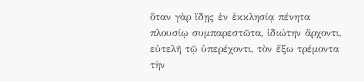ὅταν γὰρ ἴδῃς ἐν ἐκκλησίᾳ πένητα πλουσίῳ συμπαρεστῶτα, ἰδιώτην ἄρχοντι, εὐτελῆ τῷ ὑπερέχοντι, τὸν ἔξω τρέμοντα τὴν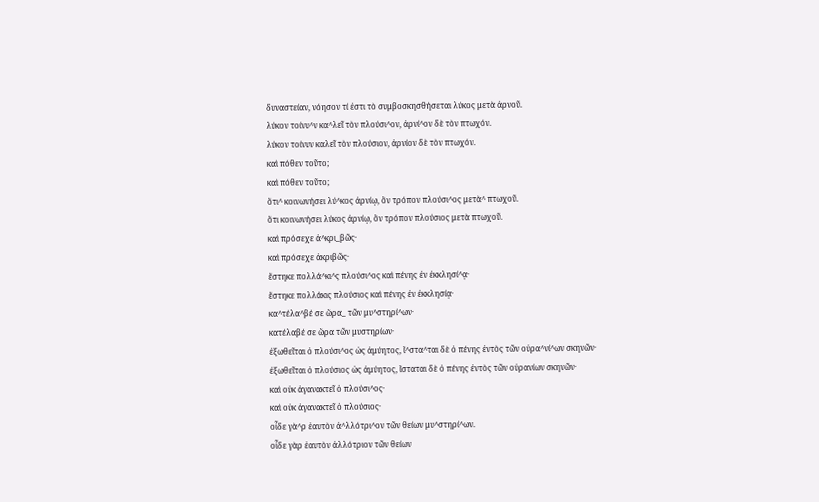δυναστείαν, νόησον τί ἐστι τὸ συμβοσκησθήσεται λύκος μετὰ ἀρνοῦ.
λύκον τοίνυ^ν κα^λεῖ τὸν πλούσι^ον, ἀρνί^ον δὲ τὸν πτωχόν.
λύκον τοίνυν καλεῖ τὸν πλούσιον, ἀρνίον δὲ τὸν πτωχόν.
καὶ πόθεν τοῦτο;
καὶ πόθεν τοῦτο;
ὅτι^ κοινωνήσει λύ^κος ἀρνίῳ, ὃν τρόπον πλούσι^ος μετὰ^ πτωχοῦ.
ὅτι κοινωνήσει λύκος ἀρνίῳ, ὃν τρόπον πλούσιος μετὰ πτωχοῦ.
καὶ πρόσεχε ἀ^κρι_βῶς·
καὶ πρόσεχε ἀκριβῶς·
ἔστηκε πολλά^κι^ς πλούσι^ος καὶ πένης ἐν ἐκκλησί^ᾳ·
ἔστηκε πολλάκις πλούσιος καὶ πένης ἐν ἐκκλησίᾳ·
κα^τέλα^βέ σε ὥρα_ τῶν μυ^στηρί^ων·
κατέλαβέ σε ὥρα τῶν μυστηρίων·
ἐξωθεῖται ὁ πλούσι^ος ὡς ἀμύητος, ἵ^στα^ται δὲ ὁ πένης ἐντὸς τῶν οὐρα^νί^ων σκηνῶν·
ἐξωθεῖται ὁ πλούσιος ὡς ἀμύητος, ἵσταται δὲ ὁ πένης ἐντὸς τῶν οὐρανίων σκηνῶν·
καὶ οὐκ ἀγανακτεῖ ὁ πλούσι^ος·
καὶ οὐκ ἀγανακτεῖ ὁ πλούσιος·
οἶδε γὰ^ρ ἑαυτὸν ἀ^λλότρι^ον τῶν θείων μυ^στηρί^ων.
οἶδε γὰρ ἑαυτὸν ἀλλότριον τῶν θείων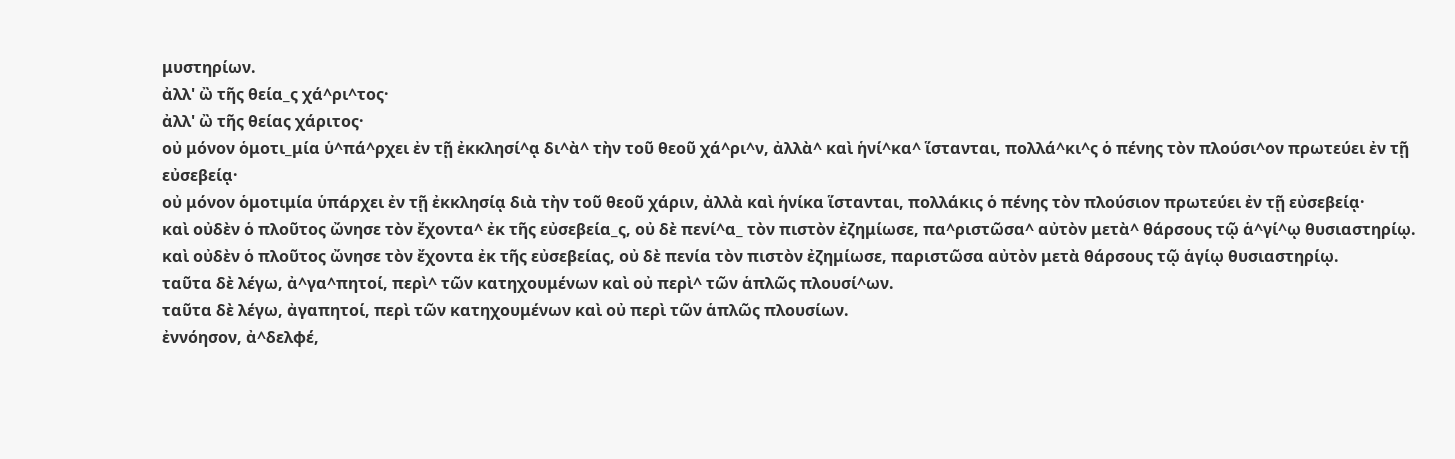μυστηρίων.
ἀλλ' ὢ τῆς θεία_ς χά^ρι^τος·
ἀλλ' ὢ τῆς θείας χάριτος·
οὐ μόνον ὁμοτι_μία ὑ^πά^ρχει ἐν τῇ ἐκκλησί^ᾳ δι^ὰ^ τὴν τοῦ θεοῦ χά^ρι^ν, ἀλλὰ^ καὶ ἡνί^κα^ ἵστανται, πολλά^κι^ς ὁ πένης τὸν πλούσι^ον πρωτεύει ἐν τῇ εὐσεβείᾳ·
οὐ μόνον ὁμοτιμία ὑπάρχει ἐν τῇ ἐκκλησίᾳ διὰ τὴν τοῦ θεοῦ χάριν, ἀλλὰ καὶ ἡνίκα ἵστανται, πολλάκις ὁ πένης τὸν πλούσιον πρωτεύει ἐν τῇ εὐσεβείᾳ·
καὶ οὐδὲν ὁ πλοῦτος ὤνησε τὸν ἔχοντα^ ἐκ τῆς εὐσεβεία_ς, οὐ δὲ πενί^α_ τὸν πιστὸν ἐζημίωσε, πα^ριστῶσα^ αὐτὸν μετὰ^ θάρσους τῷ ἁ^γί^ῳ θυσιαστηρίῳ.
καὶ οὐδὲν ὁ πλοῦτος ὤνησε τὸν ἔχοντα ἐκ τῆς εὐσεβείας, οὐ δὲ πενία τὸν πιστὸν ἐζημίωσε, παριστῶσα αὐτὸν μετὰ θάρσους τῷ ἁγίῳ θυσιαστηρίῳ.
ταῦτα δὲ λέγω, ἀ^γα^πητοί, περὶ^ τῶν κατηχουμένων καὶ οὐ περὶ^ τῶν ἁπλῶς πλουσί^ων.
ταῦτα δὲ λέγω, ἀγαπητοί, περὶ τῶν κατηχουμένων καὶ οὐ περὶ τῶν ἁπλῶς πλουσίων.
ἐννόησον, ἀ^δελφέ,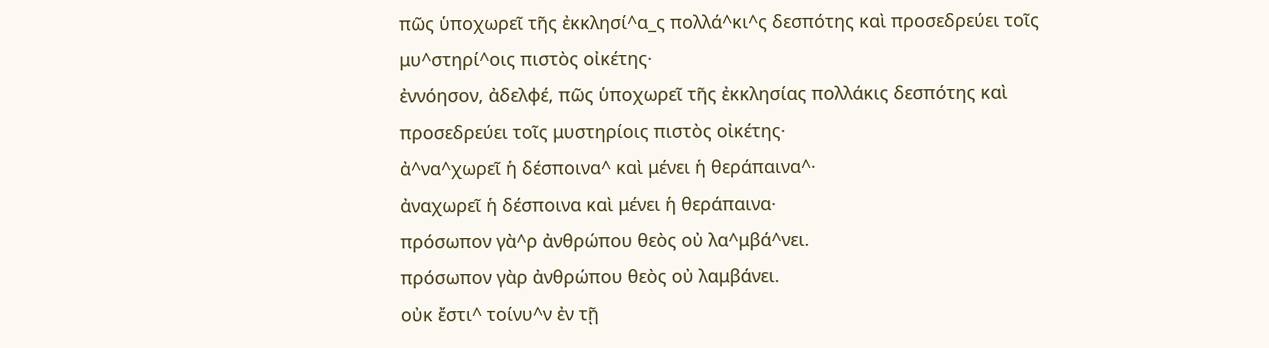πῶς ὑποχωρεῖ τῆς ἐκκλησί^α_ς πολλά^κι^ς δεσπότης καὶ προσεδρεύει τοῖς μυ^στηρί^οις πιστὸς οἰκέτης·
ἐννόησον, ἀδελφέ, πῶς ὑποχωρεῖ τῆς ἐκκλησίας πολλάκις δεσπότης καὶ προσεδρεύει τοῖς μυστηρίοις πιστὸς οἰκέτης·
ἀ^να^χωρεῖ ἡ δέσποινα^ καὶ μένει ἡ θεράπαινα^·
ἀναχωρεῖ ἡ δέσποινα καὶ μένει ἡ θεράπαινα·
πρόσωπον γὰ^ρ ἀνθρώπου θεὸς οὐ λα^μβά^νει.
πρόσωπον γὰρ ἀνθρώπου θεὸς οὐ λαμβάνει.
οὐκ ἔστι^ τοίνυ^ν ἐν τῇ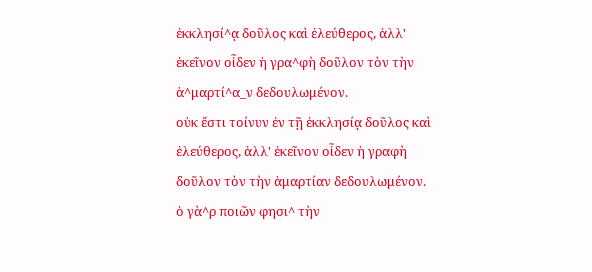ἐκκλησί^ᾳ δοῦλος καὶ ἐλεύθερος, ἀλλ' ἐκεῖνον οἶδεν ἡ γρα^φὴ δοῦλον τὸν τὴν ἁ^μαρτί^α_ν δεδουλωμένον.
οὐκ ἔστι τοίνυν ἐν τῇ ἐκκλησίᾳ δοῦλος καὶ ἐλεύθερος, ἀλλ' ἐκεῖνον οἶδεν ἡ γραφὴ δοῦλον τὸν τὴν ἁμαρτίαν δεδουλωμένον.
ὁ γὰ^ρ ποιῶν φησι^ τὴν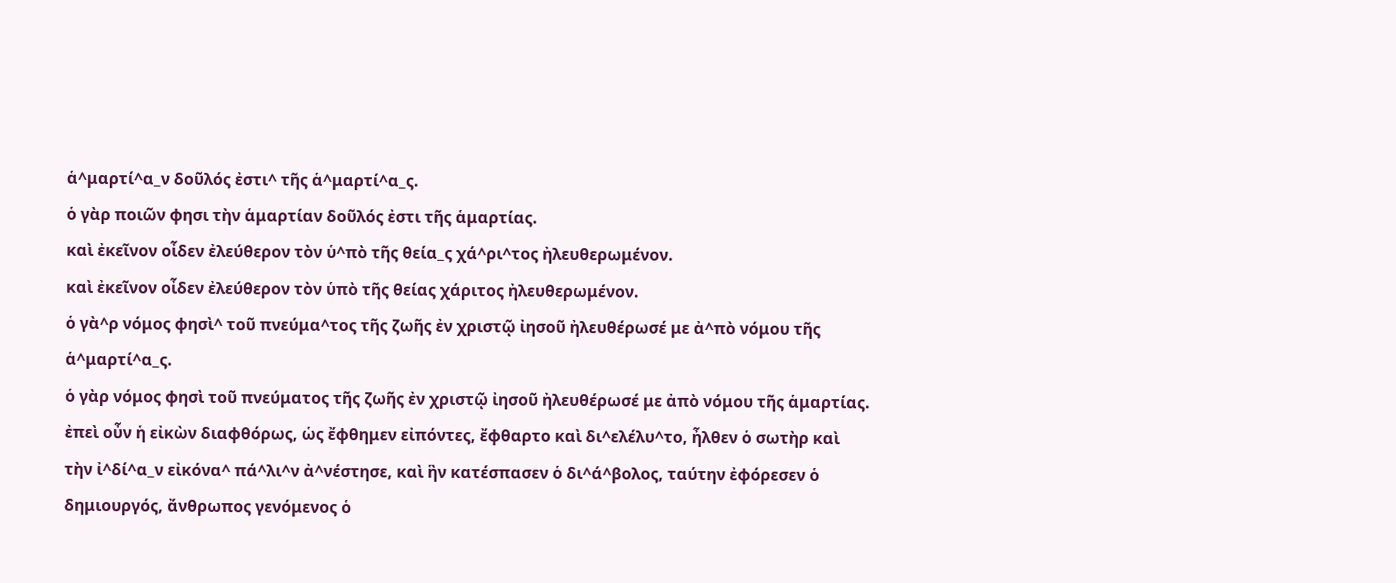ἁ^μαρτί^α_ν δοῦλός ἐστι^ τῆς ἁ^μαρτί^α_ς.
ὁ γὰρ ποιῶν φησι τὴν ἁμαρτίαν δοῦλός ἐστι τῆς ἁμαρτίας.
καὶ ἐκεῖνον οἶδεν ἐλεύθερον τὸν ὑ^πὸ τῆς θεία_ς χά^ρι^τος ἠλευθερωμένον.
καὶ ἐκεῖνον οἶδεν ἐλεύθερον τὸν ὑπὸ τῆς θείας χάριτος ἠλευθερωμένον.
ὁ γὰ^ρ νόμος φησὶ^ τοῦ πνεύμα^τος τῆς ζωῆς ἐν χριστῷ ἰησοῦ ἠλευθέρωσέ με ἀ^πὸ νόμου τῆς ἁ^μαρτί^α_ς.
ὁ γὰρ νόμος φησὶ τοῦ πνεύματος τῆς ζωῆς ἐν χριστῷ ἰησοῦ ἠλευθέρωσέ με ἀπὸ νόμου τῆς ἁμαρτίας.
ἐπεὶ οὖν ἡ εἰκὼν διαφθόρως, ὡς ἔφθημεν εἰπόντες, ἔφθαρτο καὶ δι^ελέλυ^το, ἦλθεν ὁ σωτὴρ καὶ τὴν ἰ^δί^α_ν εἰκόνα^ πά^λι^ν ἀ^νέστησε, καὶ ἣν κατέσπασεν ὁ δι^ά^βολος, ταύτην ἐφόρεσεν ὁ δημιουργός, ἄνθρωπος γενόμενος ὁ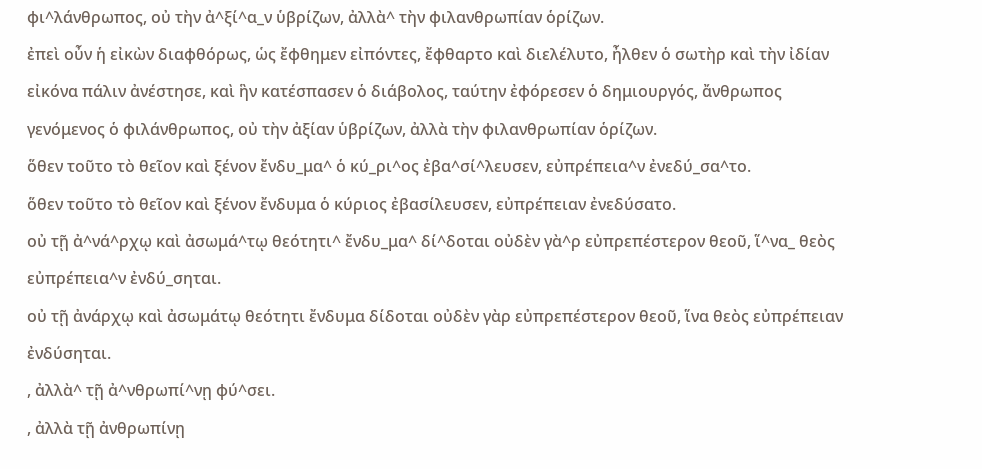φι^λάνθρωπος, οὐ τὴν ἀ^ξί^α_ν ὑβρίζων, ἀλλὰ^ τὴν φιλανθρωπίαν ὁρίζων.
ἐπεὶ οὖν ἡ εἰκὼν διαφθόρως, ὡς ἔφθημεν εἰπόντες, ἔφθαρτο καὶ διελέλυτο, ἦλθεν ὁ σωτὴρ καὶ τὴν ἰδίαν εἰκόνα πάλιν ἀνέστησε, καὶ ἣν κατέσπασεν ὁ διάβολος, ταύτην ἐφόρεσεν ὁ δημιουργός, ἄνθρωπος γενόμενος ὁ φιλάνθρωπος, οὐ τὴν ἀξίαν ὑβρίζων, ἀλλὰ τὴν φιλανθρωπίαν ὁρίζων.
ὅθεν τοῦτο τὸ θεῖον καὶ ξένον ἔνδυ_μα^ ὁ κύ_ρι^ος ἐβα^σί^λευσεν, εὐπρέπεια^ν ἐνεδύ_σα^το.
ὅθεν τοῦτο τὸ θεῖον καὶ ξένον ἔνδυμα ὁ κύριος ἐβασίλευσεν, εὐπρέπειαν ἐνεδύσατο.
οὐ τῇ ἀ^νά^ρχῳ καὶ ἀσωμά^τῳ θεότητι^ ἔνδυ_μα^ δί^δοται οὐδὲν γὰ^ρ εὐπρεπέστερον θεοῦ, ἵ^να_ θεὸς εὐπρέπεια^ν ἐνδύ_σηται.
οὐ τῇ ἀνάρχῳ καὶ ἀσωμάτῳ θεότητι ἔνδυμα δίδοται οὐδὲν γὰρ εὐπρεπέστερον θεοῦ, ἵνα θεὸς εὐπρέπειαν ἐνδύσηται.
, ἀλλὰ^ τῇ ἀ^νθρωπί^νῃ φύ^σει.
, ἀλλὰ τῇ ἀνθρωπίνῃ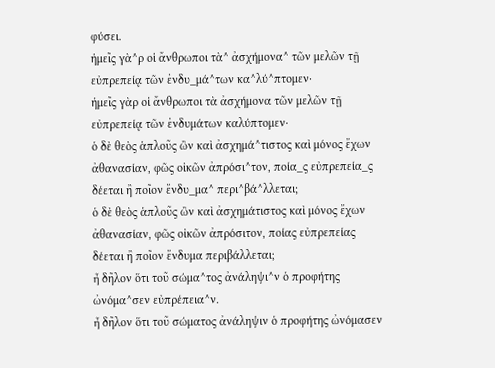φύσει.
ἡμεῖς γὰ^ρ οἱ ἄνθρωποι τὰ^ ἀσχήμονα^ τῶν μελῶν τῇ εὐπρεπείᾳ τῶν ἐνδυ_μά^των κα^λύ^πτομεν·
ἡμεῖς γὰρ οἱ ἄνθρωποι τὰ ἀσχήμονα τῶν μελῶν τῇ εὐπρεπείᾳ τῶν ἐνδυμάτων καλύπτομεν·
ὁ δὲ θεὸς ἁπλοῦς ὢν καὶ ἀσχημά^τιστος καὶ μόνος ἔχων ἀθανασίαν, φῶς οἰκῶν ἀπρόσι^τον, ποία_ς εὐπρεπεία_ς δέεται ἢ ποῖον ἔνδυ_μα^ περι^βά^λλεται;
ὁ δὲ θεὸς ἁπλοῦς ὢν καὶ ἀσχημάτιστος καὶ μόνος ἔχων ἀθανασίαν, φῶς οἰκῶν ἀπρόσιτον, ποίας εὐπρεπείας δέεται ἢ ποῖον ἔνδυμα περιβάλλεται;
ἦ δῆλον ὅτι τοῦ σώμα^τος ἀνάληψι^ν ὁ προφήτης ὠνόμα^σεν εὐπρέπεια^ν.
ἦ δῆλον ὅτι τοῦ σώματος ἀνάληψιν ὁ προφήτης ὠνόμασεν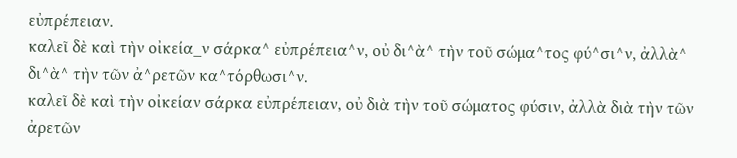εὐπρέπειαν.
καλεῖ δὲ καὶ τὴν οἰκεία_ν σάρκα^ εὐπρέπεια^ν, οὐ δι^ὰ^ τὴν τοῦ σώμα^τος φύ^σι^ν, ἀλλὰ^ δι^ὰ^ τὴν τῶν ἀ^ρετῶν κα^τόρθωσι^ν.
καλεῖ δὲ καὶ τὴν οἰκείαν σάρκα εὐπρέπειαν, οὐ διὰ τὴν τοῦ σώματος φύσιν, ἀλλὰ διὰ τὴν τῶν ἀρετῶν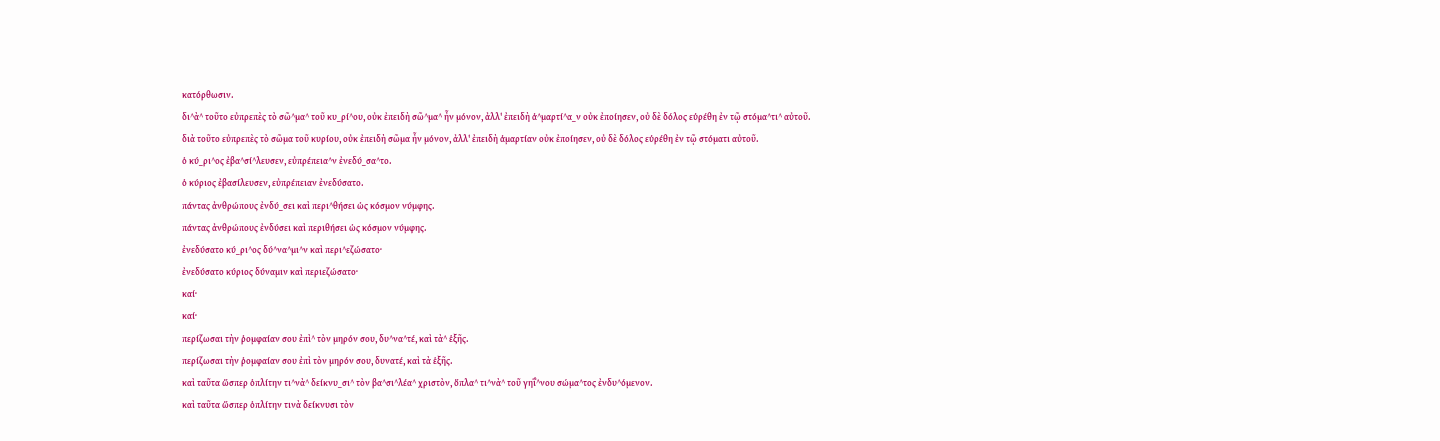κατόρθωσιν.
δι^ὰ^ τοῦτο εὐπρεπὲς τὸ σῶ^μα^ τοῦ κυ_ρί^ου, οὐκ ἐπειδὴ σῶ^μα^ ἦν μόνον, ἀλλ' ἐπειδὴ ἁ^μαρτί^α_ν οὐκ ἐποίησεν, οὐ δὲ δόλος εὑρέθη ἐν τῷ στόμα^τι^ αὐτοῦ.
διὰ τοῦτο εὐπρεπὲς τὸ σῶμα τοῦ κυρίου, οὐκ ἐπειδὴ σῶμα ἦν μόνον, ἀλλ' ἐπειδὴ ἁμαρτίαν οὐκ ἐποίησεν, οὐ δὲ δόλος εὑρέθη ἐν τῷ στόματι αὐτοῦ.
ὁ κύ_ρι^ος ἐβα^σί^λευσεν, εὐπρέπεια^ν ἐνεδύ_σα^το.
ὁ κύριος ἐβασίλευσεν, εὐπρέπειαν ἐνεδύσατο.
πάντας ἀνθρώπους ἐνδύ_σει καὶ περι^θήσει ὡς κόσμον νύμφης.
πάντας ἀνθρώπους ἐνδύσει καὶ περιθήσει ὡς κόσμον νύμφης.
ἐνεδύσατο κύ_ρι^ος δύ^να^μι^ν καὶ περι^εζώσατο·
ἐνεδύσατο κύριος δύναμιν καὶ περιεζώσατο·
καί·
καί·
περίζωσαι τὴν ῥομφαίαν σου ἐπὶ^ τὸν μηρόν σου, δυ^να^τέ, καὶ τὰ^ ἑξῆς.
περίζωσαι τὴν ῥομφαίαν σου ἐπὶ τὸν μηρόν σου, δυνατέ, καὶ τὰ ἑξῆς.
καὶ ταῦτα ὥσπερ ὁπλίτην τι^νὰ^ δείκνυ_σι^ τὸν βα^σι^λέα^ χριστὸν, ὅπλα^ τι^νὰ^ τοῦ γηΐ^νου σώμα^τος ἐνδυ^όμενον.
καὶ ταῦτα ὥσπερ ὁπλίτην τινὰ δείκνυσι τὸν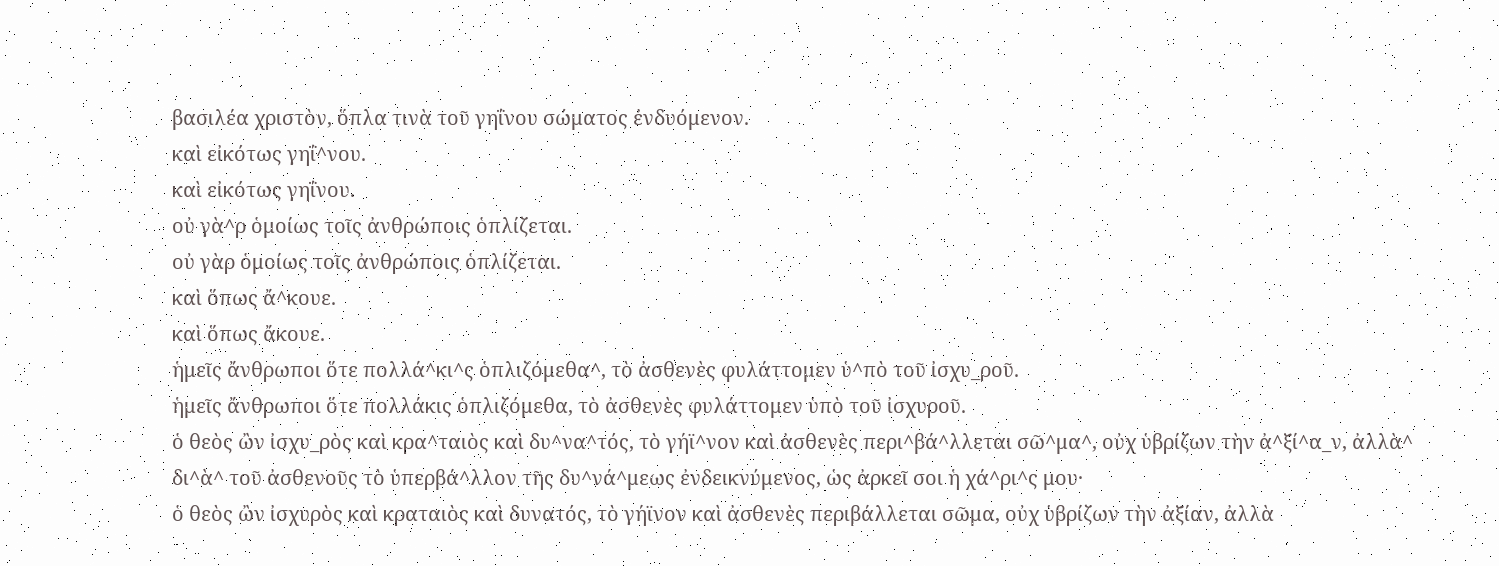βασιλέα χριστὸν, ὅπλα τινὰ τοῦ γηΐνου σώματος ἐνδυόμενον.
καὶ εἰκότως γηΐ^νου.
καὶ εἰκότως γηΐνου.
οὐ γὰ^ρ ὁμοίως τοῖς ἀνθρώποις ὁπλίζεται.
οὐ γὰρ ὁμοίως τοῖς ἀνθρώποις ὁπλίζεται.
καὶ ὅπως ἄ^κουε.
καὶ ὅπως ἄκουε.
ἡμεῖς ἄνθρωποι ὅτε πολλά^κι^ς ὁπλιζόμεθα^, τὸ ἀσθενὲς φυλάττομεν ὑ^πὸ τοῦ ἰσχυ_ροῦ.
ἡμεῖς ἄνθρωποι ὅτε πολλάκις ὁπλιζόμεθα, τὸ ἀσθενὲς φυλάττομεν ὑπὸ τοῦ ἰσχυροῦ.
ὁ θεὸς ὢν ἰσχυ_ρὸς καὶ κρα^ταιὸς καὶ δυ^να^τός, τὸ γήϊ^νον καὶ ἀσθενὲς περι^βά^λλεται σῶ^μα^, οὐχ ὑβρίζων τὴν ἀ^ξί^α_ν, ἀλλὰ^ δι^ὰ^ τοῦ ἀσθενοῦς τὸ ὑπερβά^λλον τῆς δυ^νά^μεως ἐνδεικνύμενος, ὡς ἀρκεῖ σοι ἡ χά^ρι^ς μου·
ὁ θεὸς ὢν ἰσχυρὸς καὶ κραταιὸς καὶ δυνατός, τὸ γήϊνον καὶ ἀσθενὲς περιβάλλεται σῶμα, οὐχ ὑβρίζων τὴν ἀξίαν, ἀλλὰ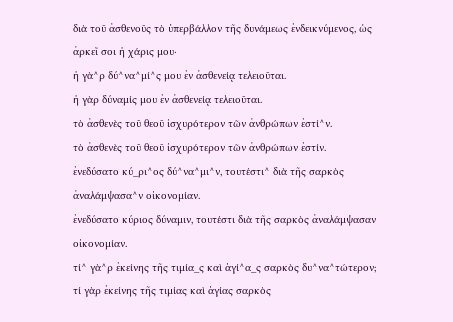διὰ τοῦ ἀσθενοῦς τὸ ὑπερβάλλον τῆς δυνάμεως ἐνδεικνύμενος, ὡς ἀρκεῖ σοι ἡ χάρις μου·
ἡ γὰ^ρ δύ^να^μί^ς μου ἐν ἀσθενείᾳ τελειοῦται.
ἡ γὰρ δύναμίς μου ἐν ἀσθενείᾳ τελειοῦται.
τὸ ἀσθενὲς τοῦ θεοῦ ἰσχυρότερον τῶν ἀνθρώπων ἐστί^ν.
τὸ ἀσθενὲς τοῦ θεοῦ ἰσχυρότερον τῶν ἀνθρώπων ἐστίν.
ἐνεδύσατο κύ_ρι^ος δύ^να^μι^ν, τουτέστι^ διὰ τῆς σαρκὸς ἀναλάμψασα^ν οἰκονομίαν.
ἐνεδύσατο κύριος δύναμιν, τουτέστι διὰ τῆς σαρκὸς ἀναλάμψασαν οἰκονομίαν.
τί^ γὰ^ρ ἐκείνης τῆς τιμία_ς καὶ ἁγί^α_ς σαρκὸς δυ^να^τώτερον;
τί γὰρ ἐκείνης τῆς τιμίας καὶ ἁγίας σαρκὸς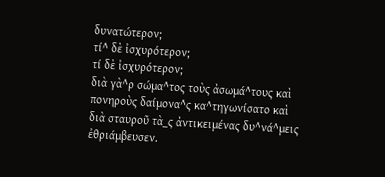δυνατώτερον;
τί^ δὲ ἰσχυρότερον;
τί δὲ ἰσχυρότερον;
διὰ γὰ^ρ σώμα^τος τοὺς ἀσωμά^τους καὶ πονηροὺς δαίμονα^ς κα^τηγωνίσατο καὶ διὰ σταυροῦ τὰ_ς ἀντικειμένας δυ^νά^μεις ἐθριάμβευσεν.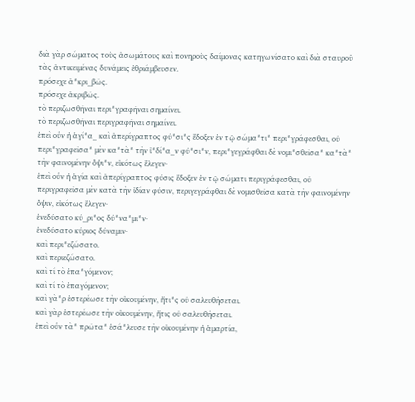διὰ γὰρ σώματος τοὺς ἀσωμάτους καὶ πονηροὺς δαίμονας κατηγωνίσατο καὶ διὰ σταυροῦ τὰς ἀντικειμένας δυνάμεις ἐθριάμβευσεν.
πρόσεχε ἀ^κρι_βῶς.
πρόσεχε ἀκριβῶς.
τὸ περιζωσθῆναι περι^γραφῆναι σημαίνει.
τὸ περιζωσθῆναι περιγραφῆναι σημαίνει.
ἐπεὶ οὖν ἡ ἁγί^α_ καὶ ἀπερίγραπτος φύ^σι^ς ἔδοξεν ἐν τῷ σώμα^τι^ περι^γράφεσθαι, οὐ περι^γραφεῖσα^ μὲν κα^τὰ^ τὴν ἰ^δί^α_ν φύ^σι^ν, περι^γεγράφθαι δὲ νομι^σθεῖσα^ κα^τὰ^ τὴν φαινομένην ὄψι^ν, εἰκότως ἔλεγεν·
ἐπεὶ οὖν ἡ ἁγία καὶ ἀπερίγραπτος φύσις ἔδοξεν ἐν τῷ σώματι περιγράφεσθαι, οὐ περιγραφεῖσα μὲν κατὰ τὴν ἰδίαν φύσιν, περιγεγράφθαι δὲ νομισθεῖσα κατὰ τὴν φαινομένην ὄψιν, εἰκότως ἔλεγεν·
ἐνεδύσατο κύ_ρι^ος δύ^να^μι^ν·
ἐνεδύσατο κύριος δύναμιν·
καὶ περι^εζώσατο.
καὶ περιεζώσατο.
καὶ τί τὸ ἐπα^γόμενον;
καὶ τί τὸ ἐπαγόμενον;
καὶ γὰ^ρ ἐστερέωσε τὴν οἰκουμένην, ἥτι^ς οὐ σαλευθήσεται.
καὶ γὰρ ἐστερέωσε τὴν οἰκουμένην, ἥτις οὐ σαλευθήσεται.
ἐπεὶ οὖν τὰ^ πρῶτα^ ἐσά^λευσε τὴν οἰκουμένην ἡ ἁμαρτία,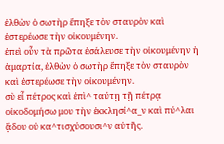ἐλθὼν ὁ σωτὴρ ἔπηξε τὸν σταυρὸν καὶ ἐστερέωσε τὴν οἰκουμένην.
ἐπεὶ οὖν τὰ πρῶτα ἐσάλευσε τὴν οἰκουμένην ἡ ἁμαρτία, ἐλθὼν ὁ σωτὴρ ἔπηξε τὸν σταυρὸν καὶ ἐστερέωσε τὴν οἰκουμένην.
σὺ εἶ πέτρος καὶ ἐπὶ^ ταύτῃ τῇ πέτρᾳ οἰκοδομήσω μου τὴν ἐκκλησί^α_ν καὶ πύ^λαι ᾅδου οὐ κα^τισχύσουσι^ν αὐτῆς.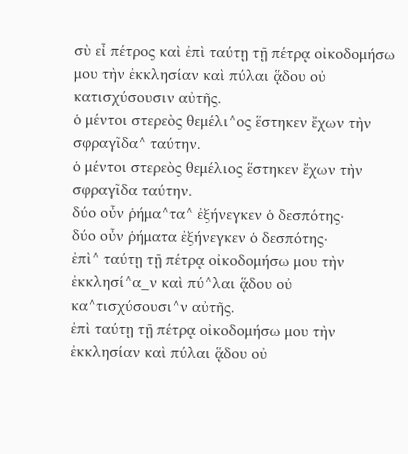σὺ εἶ πέτρος καὶ ἐπὶ ταύτῃ τῇ πέτρᾳ οἰκοδομήσω μου τὴν ἐκκλησίαν καὶ πύλαι ᾅδου οὐ κατισχύσουσιν αὐτῆς.
ὁ μέντοι στερεὸς θεμέλι^ος ἕστηκεν ἔχων τὴν σφραγῖδα^ ταύτην.
ὁ μέντοι στερεὸς θεμέλιος ἕστηκεν ἔχων τὴν σφραγῖδα ταύτην.
δύο οὖν ῥήμα^τα^ ἐξήνεγκεν ὁ δεσπότης·
δύο οὖν ῥήματα ἐξήνεγκεν ὁ δεσπότης·
ἐπὶ^ ταύτῃ τῇ πέτρᾳ οἰκοδομήσω μου τὴν ἐκκλησί^α_ν καὶ πύ^λαι ᾅδου οὐ κα^τισχύσουσι^ν αὐτῆς.
ἐπὶ ταύτῃ τῇ πέτρᾳ οἰκοδομήσω μου τὴν ἐκκλησίαν καὶ πύλαι ᾅδου οὐ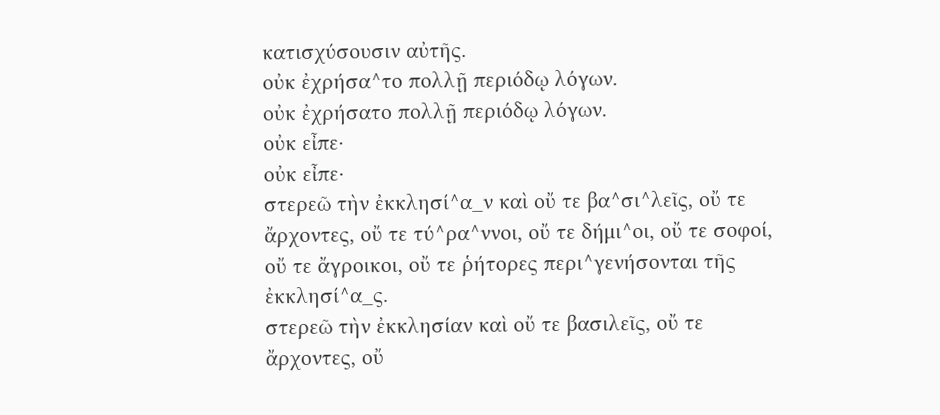κατισχύσουσιν αὐτῆς.
οὐκ ἐχρήσα^το πολλῇ περιόδῳ λόγων.
οὐκ ἐχρήσατο πολλῇ περιόδῳ λόγων.
οὐκ εἶπε·
οὐκ εἶπε·
στερεῶ τὴν ἐκκλησί^α_ν καὶ οὔ τε βα^σι^λεῖς, οὔ τε ἄρχοντες, οὔ τε τύ^ρα^ννοι, οὔ τε δήμι^οι, οὔ τε σοφοί, οὔ τε ἄγροικοι, οὔ τε ῥήτορες περι^γενήσονται τῆς ἐκκλησί^α_ς.
στερεῶ τὴν ἐκκλησίαν καὶ οὔ τε βασιλεῖς, οὔ τε ἄρχοντες, οὔ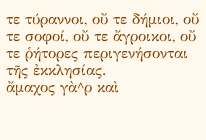τε τύραννοι, οὔ τε δήμιοι, οὔ τε σοφοί, οὔ τε ἄγροικοι, οὔ τε ῥήτορες περιγενήσονται τῆς ἐκκλησίας.
ἄμαχος γὰ^ρ καὶ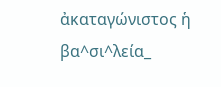ἀκαταγώνιστος ἡ βα^σι^λεία_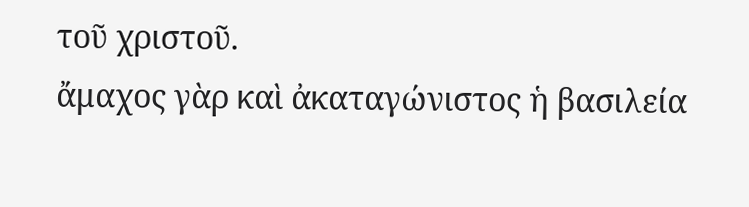τοῦ χριστοῦ.
ἄμαχος γὰρ καὶ ἀκαταγώνιστος ἡ βασιλεία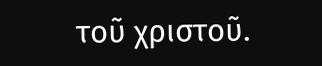τοῦ χριστοῦ.